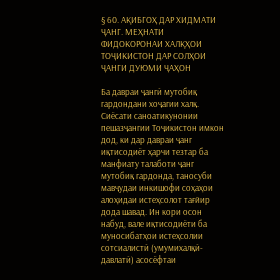§ 60. АҚИБГОҲ ДАР ХИДМАТИ ҶАНГ. МЕҲНАТИ ФИДОКОРОНАИ ХАЛҚҲОИ ТОҶИКИСТОН ДАР СОЛҲОИ ҶАНГИ ДУЮМИ ҶАҲОН

Ба давраи ҷангӣ мутобиқ гардондани хоҷагии халқ. Сиёсати саноатикунонии пешазҷангии Тоҷикистон имкон дод, ки дар давраи ҷанг иқтисодиёт ҳарчи тезтар ба манфиату талаботи ҷанг мутобиқ гардонда, таносуби мавҷудаи инкишофи соҳаҳои алоҳидаи истеҳсолот тағйир дода шавад. Ин кори осон набуд, вале иқтисодиёти ба муносибатҳои истеҳсолии сотсиалистӣ (умумихалқӣ-давлатӣ) асосёфтаи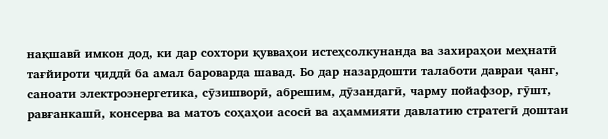нақшавӣ имкон дод, ки дар сохтори қувваҳои истеҳсолкунанда ва захираҳои меҳнатӣ тағйироти ҷиддӣ ба амал бароварда шавад. Бо дар назардошти талаботи давраи ҷанг, саноати электроэнергетика, сӯзишворӣ, абрешим, дӯзандагӣ, чарму пойафзор, гӯшт, равғанкашӣ, консерва ва матоъ соҳаҳои асосӣ ва аҳаммияти давлатию стратегӣ доштаи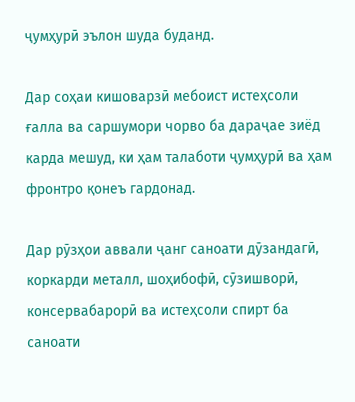ҷумҳурӣ эълон шуда буданд.

Дар соҳаи кишоварзӣ мебоист истеҳсоли ғалла ва саршумори чорво ба дараҷае зиёд карда мешуд, ки ҳам талаботи ҷумҳурӣ ва ҳам фронтро қонеъ гардонад.

Дар рӯзҳои аввали ҷанг саноати дӯзандагӣ, коркарди металл, шоҳибофӣ, сӯзишворӣ, консервабарорӣ ва истеҳсоли спирт ба саноати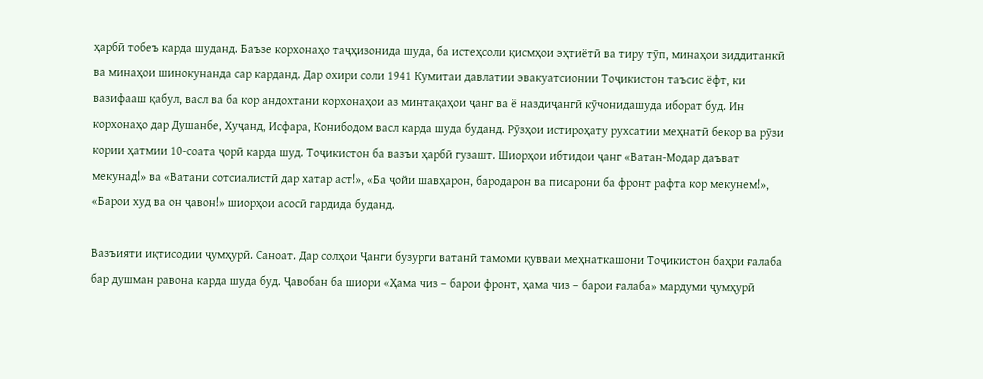ҳарбӣ тобеъ карда шуданд. Баъзе корхонаҳо таҷҳизонида шуда, ба истеҳсоли қисмҳои эҳтиётӣ ва тиру тӯп, минаҳои зиддитанкӣ ва минаҳои шинокунанда сар карданд. Дар охири соли 1941 Кумитаи давлатии эвакуатсионии Тоҷикистон таъсис ёфт, ки вазифааш қабул, васл ва ба кор андохтани корхонаҳои аз минтақаҳои ҷанг ва ё наздиҷангӣ кӯчонидашуда иборат буд. Ин корхонаҳо дар Душанбе, Хуҷанд, Исфара, Конибодом васл карда шуда буданд. Рӯзҳои истироҳату рухсатии меҳнатӣ бекор ва рӯзи кории ҳатмии 10-соата ҷорӣ карда шуд. Тоҷикистон ба вазъи ҳарбӣ гузашт. Шиорҳои ибтидои ҷанг «Ватан-Модар даъват мекунад!» ва «Ватани сотсиалистӣ дар хатар аст!», «Ба ҷойи шавҳарон, бародарон ва писарони ба фронт рафта кор мекунем!», «Барои худ ва он ҷавон!» шиорҳои асосӣ гардида буданд.

Вазъияти иқтисодии ҷумҳурӣ. Саноат. Дар солҳои Ҷанги бузурги ватанӣ тамоми қувваи меҳнаткашони Тоҷикистон баҳри ғалаба бар душман равона карда шуда буд. Ҷавобан ба шиори «Ҳама чиз – барои фронт, ҳама чиз – барои ғалаба» мардуми ҷумҳурӣ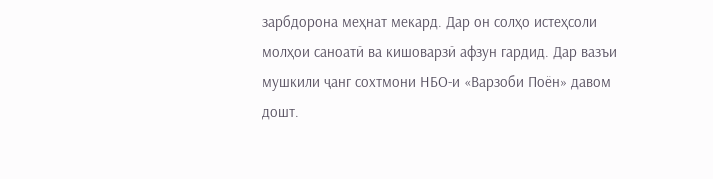зарбдорона меҳнат мекард. Дар он солҳо истеҳсоли молҳои саноатӣ ва кишоварзӣ афзун гардид. Дар вазъи мушкили ҷанг сохтмони НБО-и «Варзоби Поён» давом дошт.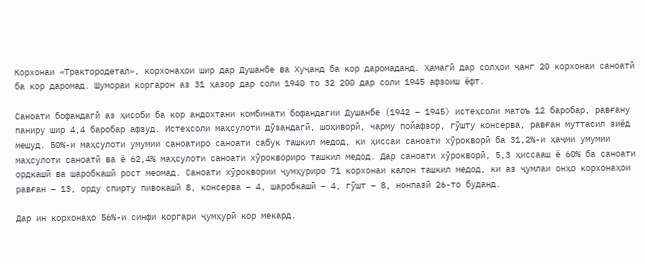Корхонаи «Трактородетал», корхонаҳои шир дар Душанбе ва Хуҷанд ба кор даромаданд. Ҳамагӣ дар солҳои ҷанг 20 корхонаи саноатӣ ба кор даромад. Шумораи коргарон аз 31 ҳазор дар соли 1940 то 32 200 дар соли 1945 афзоиш ёфт.

Саноати бофандагӣ аз ҳисоби ба кор андохтани комбинати бофандагии Душанбе (1942 – 1945) истеҳсоли матоъ 12 баробар, равғану паниру шир 4,4 баробар афзуд. Истеҳсоли маҳсулоти дӯзандагӣ, шоҳиворӣ, чарму пойафзор, гӯшту консерва, равған муттасил зиёд мешуд. 50%-и маҳсулоти умумии саноатиро саноати сабук ташкил медод, ки ҳиссаи саноати хӯрокворӣ ба 31,2%-и ҳаҷми умумии маҳсулоти саноатӣ ва ё 62,4% маҳсулоти саноати хӯроквориро ташкил медод. Дар саноати хӯрокворӣ, 5,3 ҳиссааш ё 60% ба саноати ордкашӣ ва шаробкашӣ рост меомад. Саноати хӯроквории ҷумҳуриро 71 корхонаи калон ташкил медод, ки аз ҷумлаи онҳо корхонаҳои равған – 13, орду спирту пивокашӣ 8, консерва – 4, шаробкашӣ – 4, гӯшт – 8, нонпазӣ 26-то буданд.

Дар ин корхонаҳо 56%-и синфи коргари ҷумҳурӣ кор мекард.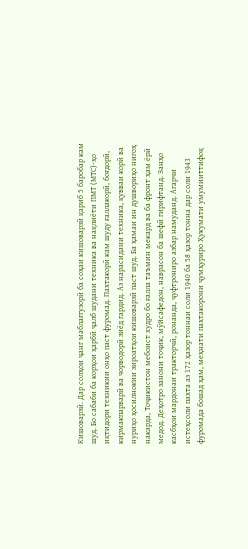Кишоварзӣ. Дар солҳои ҷанг маблағгузорӣ ба соҳаи кишоварзӣ қариб 5 баробар кам шуд. Бо сабаби ба корҳои ҳарбӣ ҷалб шудани техника ва нақлиёти ПМТ (МТС)-ҳо иқтидори техникии онҳо паст фуромад. Пахтакорӣ кам шуду ғаллакорӣ, боғдорӣ, кирмакпарварӣ ва чорводорӣ зиёд гардид. Аз нарасидани техника, қувваи корӣ ва нуриҳо ҳосилнокии зироатҳои кишоварзӣ паст шуд. Ба ҳамаи ин душвориҳо нигоҳ накарда, Тоҷикистон мебоист худро бо ғалла таъмин мекард ва ба фронт ҳам ёрӣ медод. Деҳотро занони тоҷик, мӯйсафедон, наврасон ба шефӣ гирифтанд. Занҳо касбҳои мардонаи тракторчӣ, ронанда, ҷуфтрониро азбар намуданд. Агарчи истеҳсоли пахта аз 172 ҳазор тоннаи соли 1940 ба 58 ҳазор тонна дар соли 1943 фуромада бошад ҳам, меҳнати пахтакорони ҷумҳуриро Ҳукумати умумииттифоқ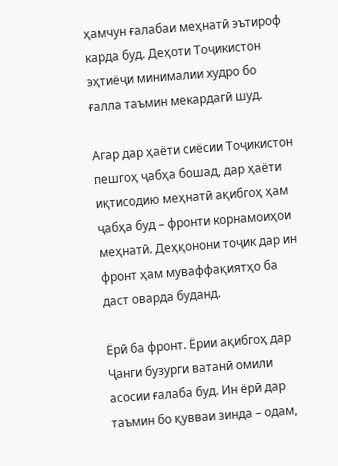ҳамчун ғалабаи меҳнатӣ эътироф карда буд. Деҳоти Тоҷикистон эҳтиёҷи минималии худро бо ғалла таъмин мекардагӣ шуд.

Агар дар ҳаёти сиёсии Тоҷикистон пешгоҳ ҷабҳа бошад, дар ҳаёти иқтисодию меҳнатӣ ақибгоҳ ҳам ҷабҳа буд – фронти корнамоиҳои меҳнатӣ. Деҳқонони тоҷик дар ин фронт ҳам муваффақиятҳо ба даст оварда буданд.

Ёрӣ ба фронт. Ёрии ақибгоҳ дар Ҷанги бузурги ватанӣ омили асосии ғалаба буд. Ин ёрӣ дар таъмин бо қувваи зинда – одам,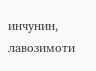инчунин, лавозимоти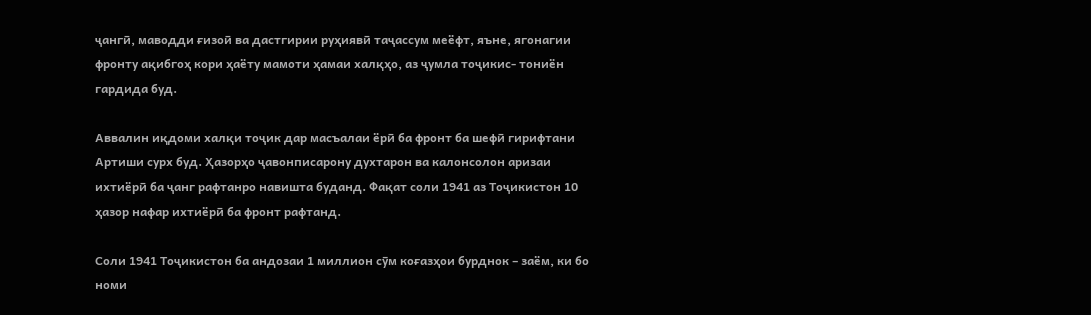ҷангӣ, маводди ғизоӣ ва дастгирии руҳиявӣ таҷассум меёфт, яъне, ягонагии фронту ақибгоҳ кори ҳаёту мамоти ҳамаи халқҳо, аз ҷумла тоҷикис- тониён гардида буд.

Аввалин иқдоми халқи тоҷик дар масъалаи ёрӣ ба фронт ба шефӣ гирифтани Артиши сурх буд. Ҳазорҳо ҷавонписарону духтарон ва калонсолон аризаи ихтиёрӣ ба ҷанг рафтанро навишта буданд. Фақат соли 1941 аз Тоҷикистон 10 ҳазор нафар ихтиёрӣ ба фронт рафтанд.

Соли 1941 Тоҷикистон ба андозаи 1 миллион сӯм коғазҳои бурднок – заём, ки бо номи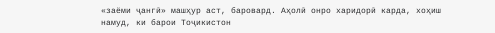«заёми ҷангӣ» машҳур аст, баровард. Аҳолӣ онро харидорӣ карда, хоҳиш намуд, ки барои Тоҷикистон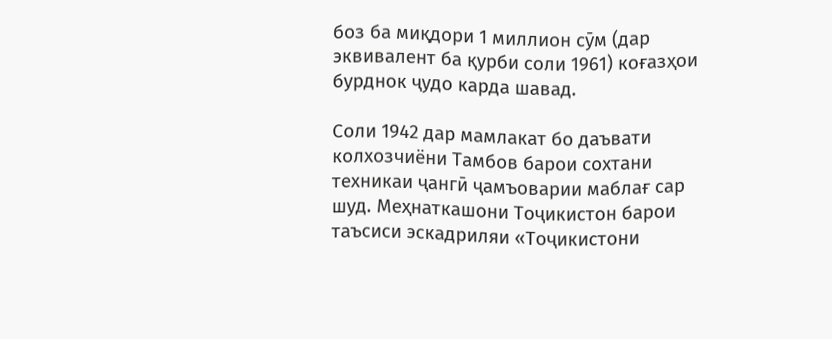боз ба миқдори 1 миллион сӯм (дар эквивалент ба қурби соли 1961) коғазҳои бурднок ҷудо карда шавад.

Соли 1942 дар мамлакат бо даъвати колхозчиёни Тамбов барои сохтани техникаи ҷангӣ ҷамъоварии маблағ сар шуд. Меҳнаткашони Тоҷикистон барои таъсиси эскадриляи «Тоҷикистони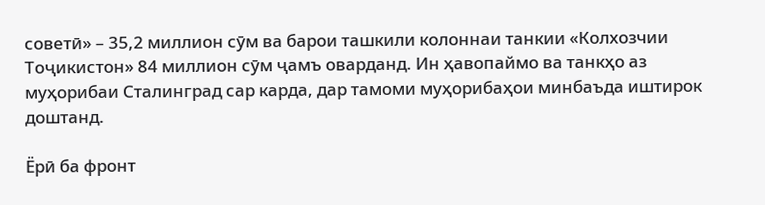советӣ» – 35,2 миллион сӯм ва барои ташкили колоннаи танкии «Колхозчии Тоҷикистон» 84 миллион сӯм ҷамъ оварданд. Ин ҳавопаймо ва танкҳо аз муҳорибаи Сталинград сар карда, дар тамоми муҳорибаҳои минбаъда иштирок доштанд.

Ёрӣ ба фронт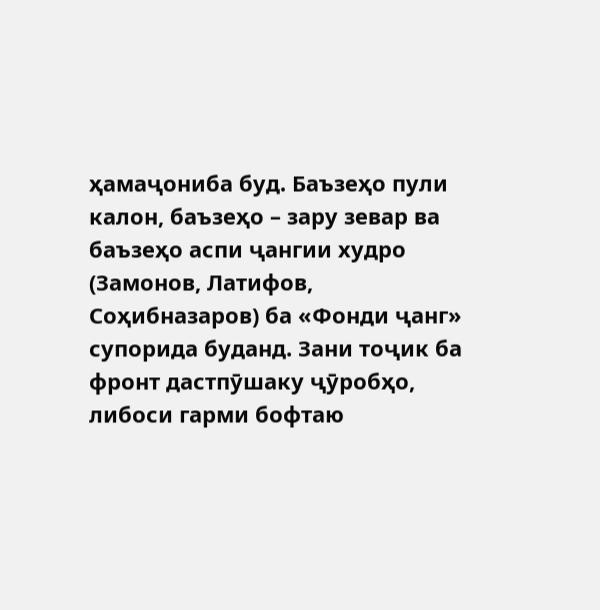ҳамаҷониба буд. Баъзеҳо пули калон, баъзеҳо – зару зевар ва баъзеҳо аспи ҷангии худро (Замонов, Латифов, Соҳибназаров) ба «Фонди ҷанг» супорида буданд. Зани тоҷик ба фронт дастпӯшаку ҷӯробҳо, либоси гарми бофтаю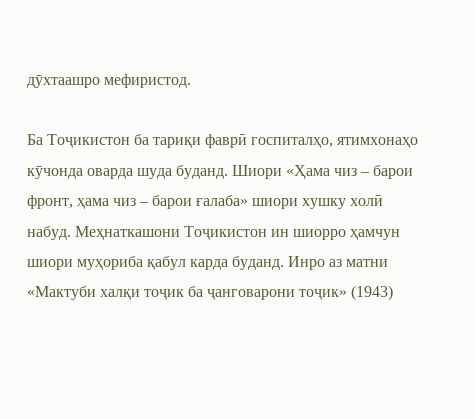дӯхтаашро мефиристод.

Ба Тоҷикистон ба тариқи фаврӣ госпиталҳо, ятимхонаҳо кӯчонда оварда шуда буданд. Шиори «Ҳама чиз – барои фронт, ҳама чиз – барои ғалаба» шиори хушку холӣ набуд. Меҳнаткашони Тоҷикистон ин шиорро ҳамчун шиори муҳориба қабул карда буданд. Инро аз матни «Мактуби халқи тоҷик ба ҷанговарони тоҷик» (1943)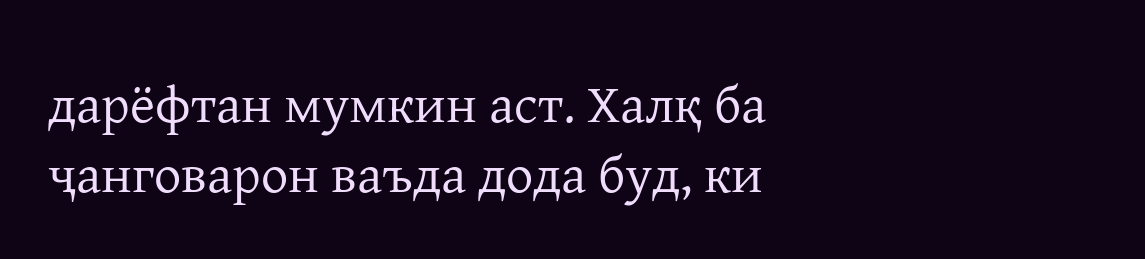дарёфтан мумкин аст. Халқ ба ҷанговарон ваъда дода буд, ки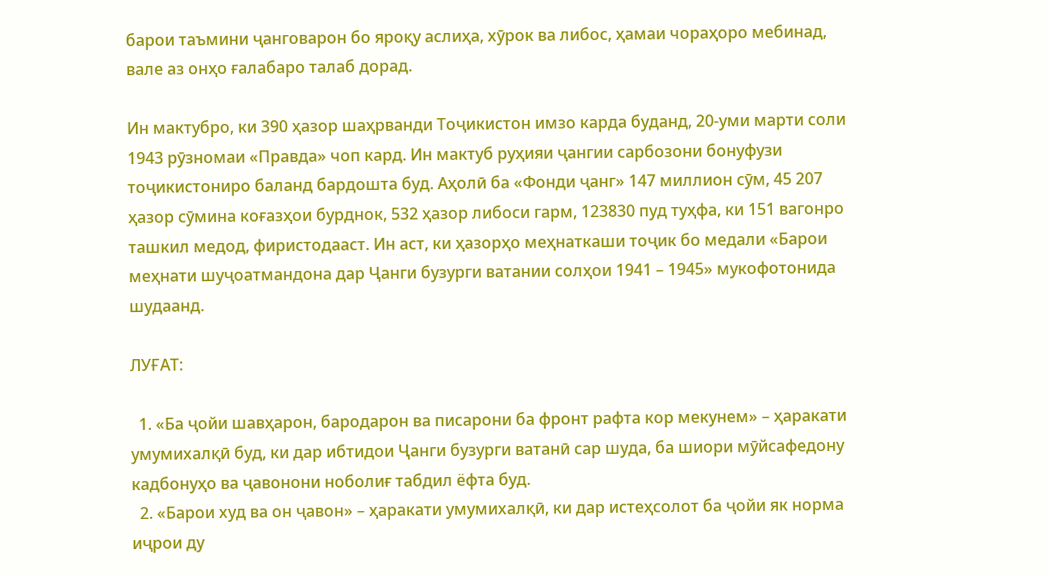барои таъмини ҷанговарон бо яроқу аслиҳа, хӯрок ва либос, ҳамаи чораҳоро мебинад, вале аз онҳо ғалабаро талаб дорад.

Ин мактубро, ки 390 ҳазор шаҳрванди Тоҷикистон имзо карда буданд, 20-уми марти соли 1943 рӯзномаи «Правда» чоп кард. Ин мактуб руҳияи ҷангии сарбозони бонуфузи тоҷикистониро баланд бардошта буд. Аҳолӣ ба «Фонди ҷанг» 147 миллион сӯм, 45 207 ҳазор сӯмина коғазҳои бурднок, 532 ҳазор либоси гарм, 123830 пуд туҳфа, ки 151 вагонро ташкил медод, фиристодааст. Ин аст, ки ҳазорҳо меҳнаткаши тоҷик бо медали «Барои меҳнати шуҷоатмандона дар Ҷанги бузурги ватании солҳои 1941 – 1945» мукофотонида шудаанд.

ЛУҒАТ:

  1. «Ба ҷойи шавҳарон, бародарон ва писарони ба фронт рафта кор мекунем» – ҳаракати умумихалқӣ буд, ки дар ибтидои Ҷанги бузурги ватанӣ сар шуда, ба шиори мӯйсафедону кадбонуҳо ва ҷавонони ноболиғ табдил ёфта буд.
  2. «Барои худ ва он ҷавон» – ҳаракати умумихалқӣ, ки дар истеҳсолот ба ҷойи як норма иҷрои ду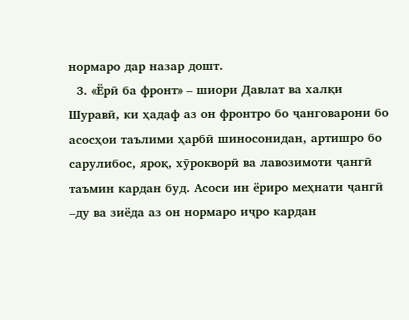нормаро дар назар дошт.
  3. «Ёрӣ ба фронт» – шиори Давлат ва халқи Шуравӣ, ки ҳадаф аз он фронтро бо ҷанговарони бо асосҳои таълими ҳарбӣ шиносонидан, артишро бо сарулибос, яроқ, хӯрокворӣ ва лавозимоти ҷангӣ таъмин кардан буд. Асоси ин ёриро меҳнати ҷангӣ –ду ва зиёда аз он нормаро иҷро кардан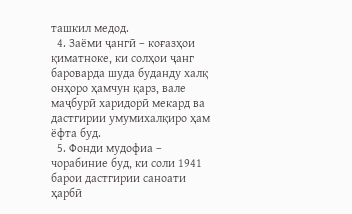ташкил медод.
  4. Заёми ҷангӣ – коғазҳои қиматноке, ки солҳои ҷанг бароварда шуда буданду халқ онҳоро ҳамчун қарз, вале маҷбурӣ харидорӣ мекард ва дастгирии умумихалқиро ҳам ёфта буд.
  5. Фонди мудофиа – чорабиние буд, ки соли 1941 барои дастгирии саноати ҳарбӣ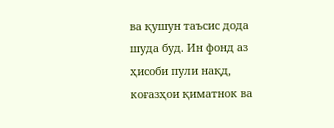ва қушун таъсис дода шуда буд. Ин фонд аз ҳисоби пули нақд, коғазҳои қиматнок ва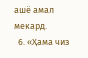ашё амал мекард.
  6. «Ҳама чиз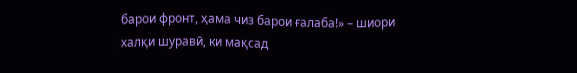барои фронт, ҳама чиз барои ғалаба!» – шиори халқи шуравӣ, ки мақсад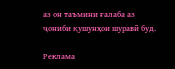аз он таъмини ғалаба аз ҷониби қушунҳои шуравӣ буд.

Реклама